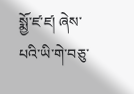སྨྱོ་ཛ་ཛ། ཞེས་པའི་ཡི་གེ་བཅུ་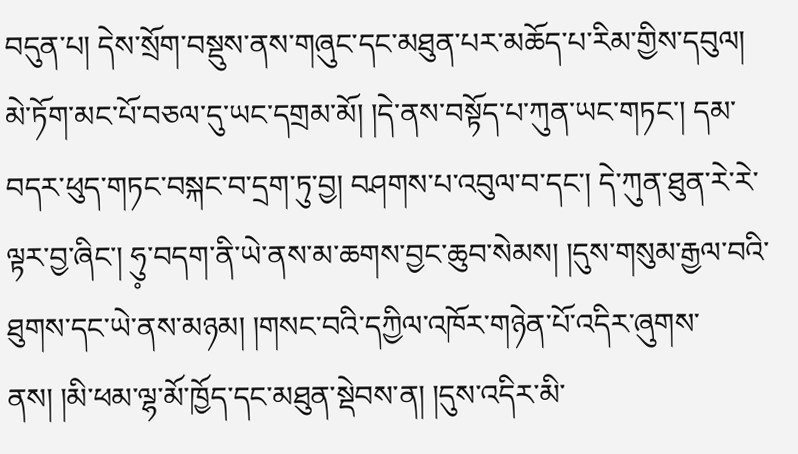བདུན་པ། དེས་སྲོག་བསྡུས་ནས་གཞུང་དང་མཐུན་པར་མཆོད་པ་རིམ་གྱིས་དབུལ། མེ་ཏོག་མང་པོ་བཅལ་དུ་ཡང་དགྲམ་མོ། །དེ་ནས་བསྟོད་པ་ཀུན་ཡང་གཏང་། དམ་བདར་ཕུད་གཏང་བསྐང་བ་དྲག་ཏུ་བྱ། བཤགས་པ་འབུལ་བ་དང་། དེ་ཀུན་ཐུན་རེ་རེ་ལྟར་བྱ་ཞིང་། ཧུ༷་བདག་ནི་ཡེ་ནས་མ་ཆགས་བྱང་ཆུབ་སེམས། །དུས་གསུམ་རྒྱལ་བའི་ཐུགས་དང་ཡེ་ནས་མཉམ། །གསང་བའི་དཀྱིལ་འཁོར་གཉེན་པོ་འདིར་ཞུགས་ནས། །མི་ཕམ་ལྷ་མོ་ཁྱོད་དང་མཐུན་སྡེབས་ན། །དུས་འདིར་མི་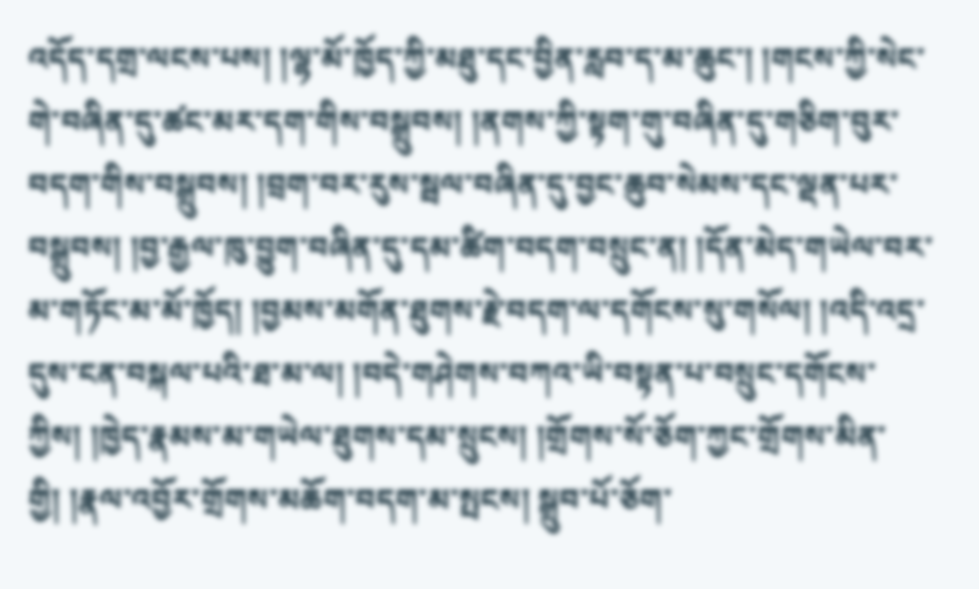འདོད་དགྲ་ལངས་པས། །ལྷ་མོ་ཁྱོད་ཀྱི་མཐུ་དང་བྱིན་རླབ་ད་མ་ཆུང་། །གངས་ཀྱི་སེང་གེ་བཞིན་དུ་ཚང་མར་དག་གིས་བསྒྲུབས། །ནགས་ཀྱི་སྟག་གུ་བཞིན་དུ་གཅིག་བུར་བདག་གིས་བསྒྲུབས། །བྲག་བར་རུས་སྦལ་བཞིན་དུ་བྱང་ཆུབ་སེམས་དང་ལྡན་པར་བསྒྲུབས། །བྱ་རྒྱལ་ཁུ་བྱུག་བཞིན་དུ་དམ་ཚིག་བདག་བསྲུང་ན། །དོན་མེད་གཡེལ་བར་མ་གཏོང་མ་མོ་ཁྱོད། །བྱམས་མགོན་ཐུགས་རྗེ་བདག་ལ་དགོངས་སུ་གསོལ། །འདི་འདྲ་དུས་ངན་བསྐལ་པའི་ཐ་མ་ལ། །བདེ་གཤེགས་བཀའ་ཡི་བསྟན་པ་བསྲུང་དགོངས་ཀྱིས། །ཁྱེད་རྣམས་མ་གཡེལ་ཐུགས་དམ་སྲུངས། །གྲོགས་སོ་ཅོག་ཀྱང་གྲོགས་མིན་གྱི། །རྣལ་འབྱོར་གྲོགས་མཆོག་བདག་མ་སྤངས། སྒྲུབ་པོ་ཅོག་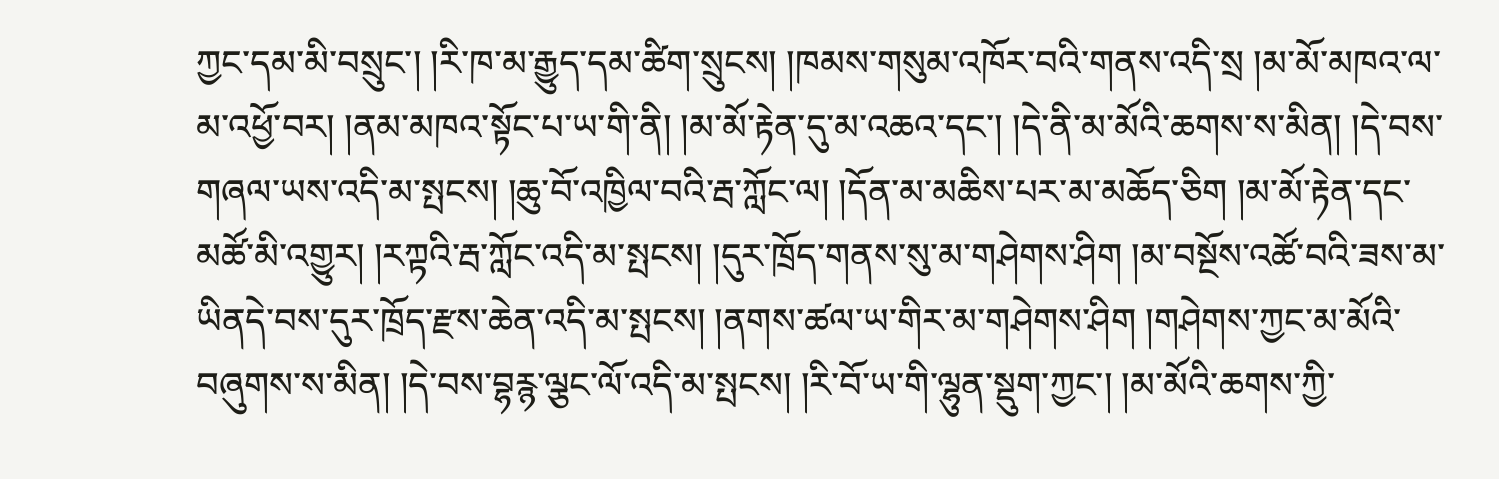ཀྱང་དམ་མི་བསྲུང་། །རི་ཁ་མ་རྒྱུད་དམ་ཚིག་སྲུངས། །ཁམས་གསུམ་འཁོར་བའི་གནས་འདི་སྲ །མ་མོ་མཁའ་ལ་མ་འཕྱོ་བར། །ནམ་མཁའ་སྟོང་པ་ཡ་གི་ནི། །མ་མོ་རྟེན་དུ་མ་འཆའ་དང་། །དེ་ནི་མ་མོའི་ཆགས་ས་མིན། །དེ་བས་གཞལ་ཡས་འདི་མ་སྤངས། །ཆུ་བོ་འཁྱིལ་བའི་རྦ་ཀློང་ལ། །དོན་མ་མཆིས་པར་མ་མཆོད་ཅིག །མ་མོ་རྟེན་དང་མཚོ་མི་འགྱུར། །རཀྟའི་རྦ་ཀློང་འདི་མ་སྤངས། །དུར་ཁྲོད་གནས་སུ་མ་གཤེགས་ཤིག །མ་བསྔོས་འཚོ་བའི་ཟས་མ་ཡིནདེ་བས་དུར་ཁྲོད་རྫས་ཆེན་འདི་མ་སྤངས། །ནགས་ཚལ་ཡ་གིར་མ་གཤེགས་ཤིག །གཤེགས་ཀྱང་མ་མོའི་བཞུགས་ས་མིན། །དེ་བས་བྷརྙ་ལྕང་ལོ་འདི་མ་སྤངས། །རི་བོ་ཡ་གི་ལྷུན་སྡུག་ཀྱང་། །མ་མོའི་ཆགས་ཀྱི་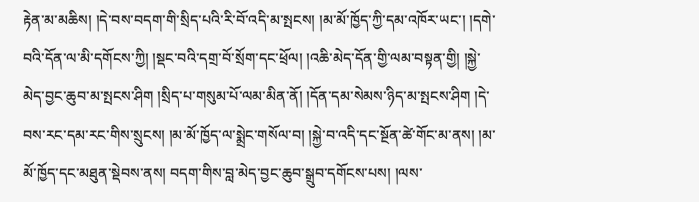རྟེན་མ་མཆིས། །དེ་བས་བདག་གི་སྲིད་པའི་རི་བོ་འདི་མ་སྤངས། །མ་མོ་ཁྱོད་ཀྱི་དམ་འཁོར་ཡང་། །དགེ་བའི་དོན་ལ་མི་དགོངས་ཀྱི། །སྡང་བའི་དགྲ་བོ་སྲོག་དང་ཕྲོལ། །འཆི་མེད་དོན་གྱི་ལམ་བསྟན་གྱི། །སྐྱེ་མེད་བྱང་ཆུབ་མ་སྤངས་ཤིག །སྲིད་པ་གསུམ་པོ་ལམ་མིན་ནོ། །དོན་དམ་སེམས་ཉིད་མ་སྤངས་ཤིག །དེ་བས་རང་དམ་རང་གིས་སྲུངས། །མ་མོ་ཁྱོད་ལ་སྨྲེང་གསོལ་བ། །སྐྱེ་བ་འདི་དང་སྔོན་ཚེ་གོང་མ་ནས། །མ་མོ་ཁྱོད་དང་མཐུན་སྡེབས་ནས། བདག་གིས་བླ་མེད་བྱང་ཆུབ་སྒྲུབ་དགོངས་པས། །ལས་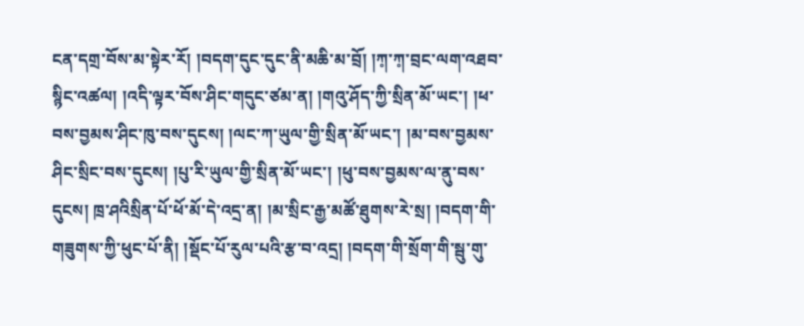ངན་དགྲ་བོས་མ་སྟེར་རོ། །བདག་དུང་དུང་ནི་མཆི་མ་བྲོ། །ཀ༷་ཀ༷་བྲང་ལག་འཐབ་སྙིང་འཚལ། །འདི་ལྟར་བོས་ཤིང་གདུང་ཙམ་ན། །གའུ་ཤོད་ཀྱི་སྲིན་མོ་ཡང་། །ཕ་བས་བྱམས་ཤིང་ཁུ་བས་དུངས། །ལང་ཀ་ཡུལ་གྱི་སྲིན་མོ་ཡང་། །མ་བས་བྱམས་ཤིང་སྲིང་བས་དུངས། །པུ་རི་ཡུལ་གྱི་སྲིན་མོ་ཡང་། །ཕུ་བས་བྱམས་ལ་ནུ་བས་དུངས། ཁྲ་ཤའིསྲིན་པོ་ཕོ་མོ་དེ་འདྲ་ན། །མ་སྲིང་རྒྱ་མཚོ་ཐུགས་རེ་སྲ། །བདག་གི་གཟུགས་ཀྱི་ཕུང་པོ་ནི། །སྡོང་པོ་རུལ་པའི་རྩ་བ་འདྲ། །བདག་གི་སྲོག་གི་སྦུ་གུ་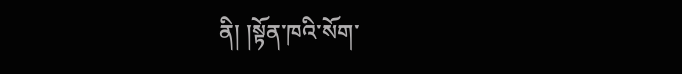ནི། །སྟོན་ཁའི་སོག་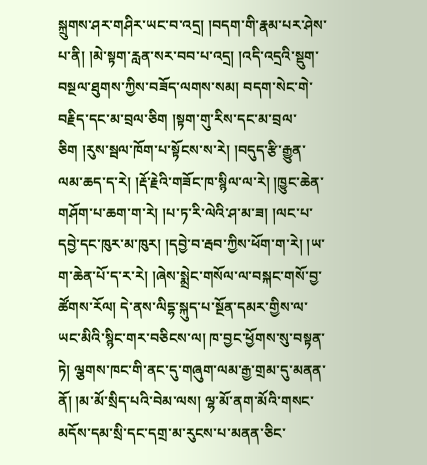སྐྲུགས་ཤར་གཤིར་ཡང་བ་འདྲ། །བདག་གི་རྣམ་པར་ཤེས་པ་ནི། །མེ་སྟག་རླན་སར་བབ་པ་འདྲ། །འདི་འདྲའི་སྡུག་བསྔལ་ཐུགས་ཀྱིས་བཟོད་ལགས་སམ། བདག་སེང་གེ་བརྗིད་དང་མ་བྲལ་ཅིག །སྟག་གུ་རིས་དང་མ་བྲལ་ཅིག །རུས་སྦལ་ཁོག་པ་སྟོངས་ས་རེ། །བདུད་རྩི་རྒྱུན་ལམ་ཆད་ད་རེ། །རྡོ་རྗེའི་གཟོང་ཁ་སྙིལ་ལ་རེ། །ཁྱུང་ཆེན་གཤོག་པ་ཆག་ག་རེ། །པ་ཏ་རི་ལེའི་ཤ་མ་ཟ། །ལང་པ་དབྱེ་དང་ཁུར་མ་ཁུར། །དབྱེ་བ་རྦབ་ཀྱིས་ཕོག་ག་རེ། །ཡ་ག་ཆེན་པོ་ད་ར་རེ། །ཞེས་སྨྲེང་གསོལ་ལ་བསྐང་གསོ་བྱ་ཚོགས་རོལ། དེ་ནས་ལིདྷ་སྐུད་པ་སྔོན་དམར་གྱིས་ལ་ཡང་མིའི་སྙིང་གར་བཅིངས་ལ། ཁ་བྱང་ཕྱོགས་སུ་བསྟན་ཏེ། ལྕགས་ཁང་གི་ནང་དུ་གཞུག་ལམ་རྒྱ་གྲམ་དུ་མནན་ནོ། །མ་མོ་སྲིད་པའི་བེམ་ལས། ལྷ་མོ་ནག་མོའི་གསང་མདོས་དམ་སྲི་དང་དགྲ་མ་རུངས་པ་མནན་ཅིང་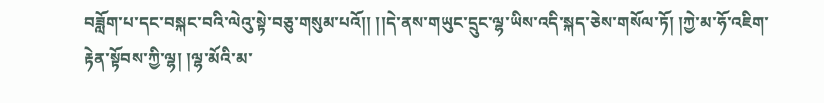བཟློག་པ་དང་བསྐང་བའི་ལེའུ་སྟེ་བཅུ་གསུམ་པའོ།། །།དེ་ནས་གཡུང་དྲུང་ལྷ་ཡིས་འདི་སྐད་ཅེས་གསོལ་ཏོ། །ཀྱེ་མ་ཧོ་འཇིག་རྟེན་སྟོབས་ཀྱི་ལྷ། །ལྷ་མོའི་མ་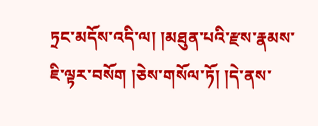ཏྲང་མདོས་འདི་ལ། །མཐུན་པའི་རྫས་རྣམས་ཇི་ལྟར་བསོག །ཅེས་གསོལ་ཏོ། །དེ་ནས་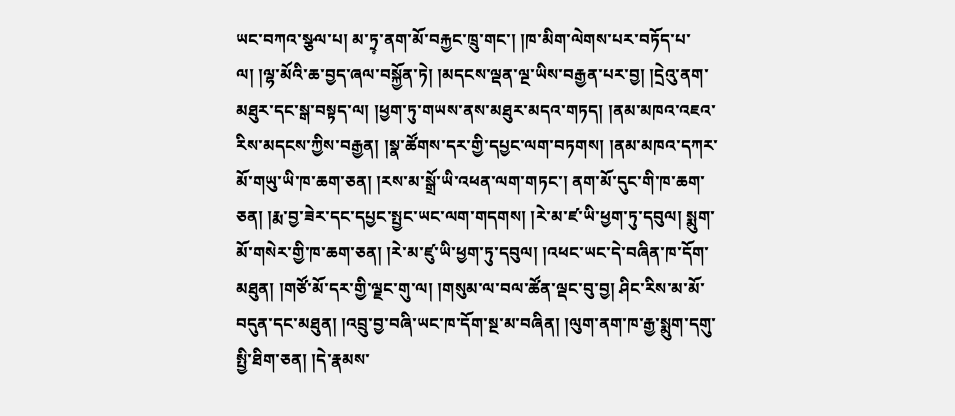ཡང་བཀའ་སྩལ་པ། མ་ཏྲ༷་ནག་མོ་བརྐྱང་ཁྲུ་གང་། །ཁ་མིག་ལེགས་པར་བཏོད་པ་ལ། །ལྷ་མོའི་ཆ་བྱད་ཞལ་བསྐྱོན་ཏེ། །མདངས་ལྡན་ལྔ་ཡིས་བརྒྱན་པར་བྱ། །དྲེའུ་ནག་མཐུར་དང་སྒ་བསྟད་ལ། །ཕྱག་ཏུ་གཡས་ནས་མཐུར་མདའ་གཏད། །ནམ་མཁའ་འཇའ་རིས་མདངས་ཀྱིས་བརྒྱན། །སྣ་ཚོགས་དར་གྱི་དཔྱང་ལག་བཏགས། །ནམ་མཁའ་དཀར་མོ་གཡུ་ཡི་ཁ་ཆག་ཅན། །རས་མ་སྒྲོ་ཡི་འཕན་ལག་གཏང་། ནག་མོ་དུང་གི་ཁ་ཆག་ཅན། །རྨ་བྱ་ཟེར་དང་དཔྱང་སྤྱང་ཡང་ལག་གདགས། །རེ་མ་ཛ་ཡི་ཕྱག་ཏུ་དབུལ། སྨུག་མོ་གསེར་གྱི་ཁ་ཆག་ཅན། །རེ་མ་ཛུ་ཡི་ཕྱག་ཏུ་དབུལ། །འཕང་ཡང་དེ་བཞིན་ཁ་དོག་མཐུན། །གཙོ་མོ་དར་གྱི་ལྗང་གུ་ལ། །གསུམ་ལ་བལ་ཚོན་ལྡང་བུ་བྱ། ཤིང་རིས་མ་མོ་བདུན་དང་མཐུན། །འབྲུ་བྱ་བཞི་ཡང་ཁ་དོག་སྔ་མ་བཞིན། །ལུག་ནག་ཁ་རྒྱ་སྨུག་དགུ་སྤྱི་ཐིག་ཅན། །དེ་རྣམས་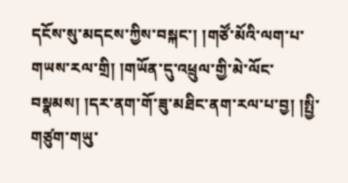དངོས་སུ་མདངས་ཀྱིས་བསྐང་། །གཙོ་མོའི་ལག་པ་གཡས་རལ་གྲི། །གཡོན་དུ་འཕྲུལ་གྱི་མེ་ལོང་བསྣམས། །དར་ནག་གོ་ཟུ་མཐིང་ནག་རལ་པ་བྱ། །སྤྱི་གཙུག་གཡུ་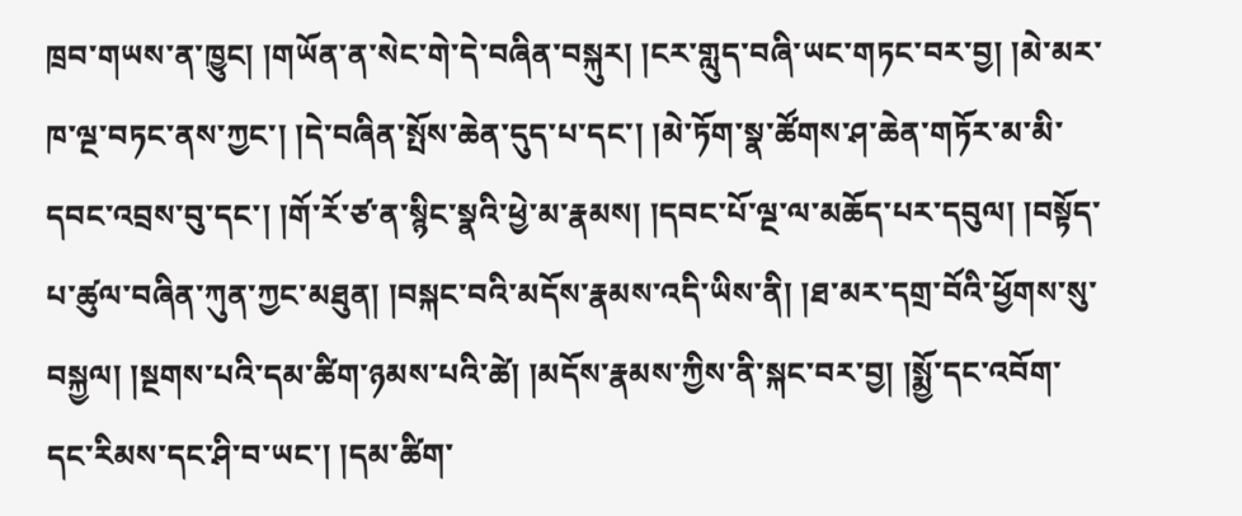ཁྲབ་གཡས་ན་ཁྱུང། །གཡོན་ན་སེང་གེ་དེ་བཞིན་བསྐུར། །ངར་གླུད་བཞི་ཡང་གཏང་བར་བྱ། །མེ་མར་ཁ་ལྔ་བཏང་ནས་ཀྱང་། །དེ་བཞིན་སྤོས་ཆེན་དུད་པ་དང་། །མེ་ཏོག་སྣ་ཚོགས་ཤ་ཆེན་གཏོར་མ་མི་དབང་འབྲས་བུ་དང་། །གོ་རོ་ཙ་ན་སྙིང་སྣའི་ཕྱེ་མ་རྣམས། །དབང་པོ་ལྔ་ལ་མཆོད་པར་དབུལ། །བསྟོད་པ་ཚུལ་བཞིན་ཀུན་ཀྱང་མཐུན། །བསྐང་བའི་མདོས་རྣམས་འདི་ཡིས་ནི། །ཐ་མར་དགྲ་བོའི་ཕྱོགས་སུ་བསྐྱལ། །སྔགས་པའི་དམ་ཚིག་ཉམས་པའི་ཚེ། །མདོས་རྣམས་ཀྱིས་ནི་སྐང་བར་བྱ། །སྨྱོ་དང་འབོག་དང་རིམས་དང་ཤི་བ་ཡང་། །དམ་ཚིག་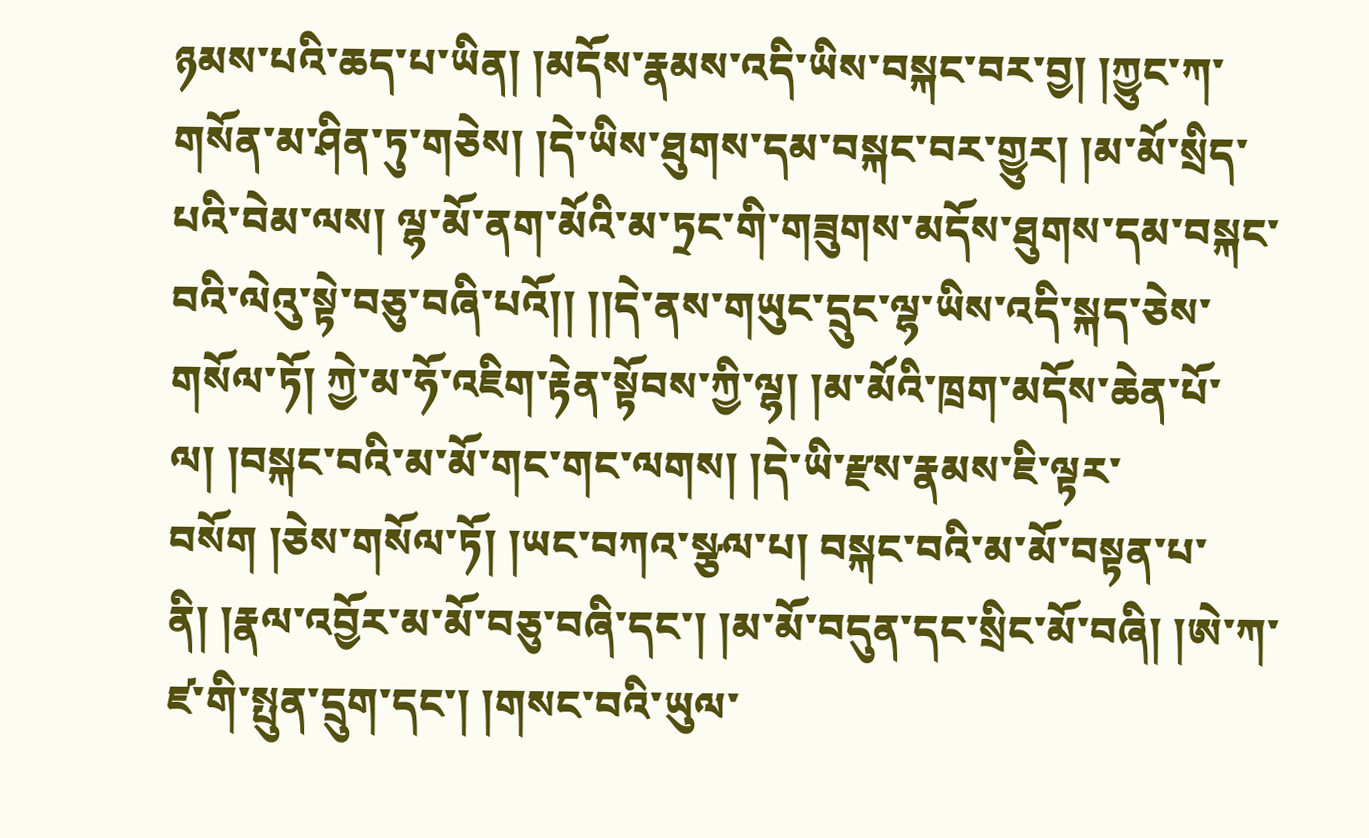ཉམས་པའི་ཆད་པ་ཡིན། །མདོས་རྣམས་འདི་ཡིས་བསྐང་བར་བྱ། །ཀྱུང་ཀ་གསོན་མ་ཤིན་ཏུ་གཅེས། །དེ་ཡིས་ཐུགས་དམ་བསྐང་བར་གྱུར། །མ་མོ་སྲིད་པའི་བེམ་ལས། ལྷ་མོ་ནག་མོའི་མ་ཏྲང་གི་གཟུགས་མདོས་ཐུགས་དམ་བསྐང་བའི་ལེའུ་སྟེ་བཅུ་བཞི་པའོ།། །།དེ་ནས་གཡུང་དྲུང་ལྷ་ཡིས་འདི་སྐད་ཅེས་གསོལ་ཏོ། ཀྱེ་མ་ཧོ་འཇིག་རྟེན་སྟོབས་ཀྱི་ལྷ། །མ་མོའི་ཁྲག་མདོས་ཆེན་པོ་ལ། །བསྐང་བའི་མ་མོ་གང་གང་ལགས། །དེ་ཡི་རྫས་རྣམས་ཇི་ལྟར་བསོག །ཅེས་གསོལ་ཏོ། །ཡང་བཀའ་སྩལ་པ། བསྐང་བའི་མ་མོ་བསྟན་པ་ནི། །རྣལ་འབྱོར་མ་མོ་བཅུ་བཞི་དང་། །མ་མོ་བདུན་དང་སྲིང་མོ་བཞི། །ཨེ་ཀ་ཛ་གི་སྤུན་དྲུག་དང་། །གསང་བའི་ཡུལ་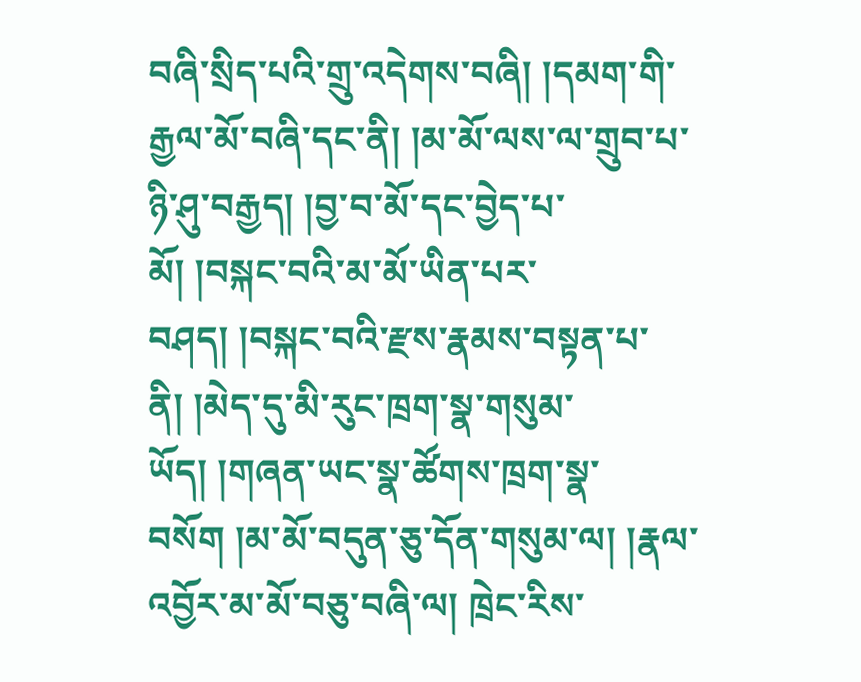བཞི་སྲིད་པའི་གྲུ་འདེགས་བཞི། །དམག་གི་རྒྱལ་མོ་བཞི་དང་ནི། །མ་མོ་ལས་ལ་གྲུབ་པ་ཉི་ཤུ་བརྒྱད། །བྱ་བ་མོ་དང་བྱེད་པ་མོ། །བསྐང་བའི་མ་མོ་ཡིན་པར་བཤད། །བསྐང་བའི་རྫས་རྣམས་བསྟན་པ་ནི། །མེད་དུ་མི་རུང་ཁྲག་སྣ་གསུམ་ཡོད། །གཞན་ཡང་སྣ་ཚོགས་ཁྲག་སྣ་བསོག །མ་མོ་བདུན་ཅུ་དོན་གསུམ་ལ། །རྣལ་འབྱོར་མ་མོ་བཅུ་བཞི་ལ། ཁྲེང་རིས་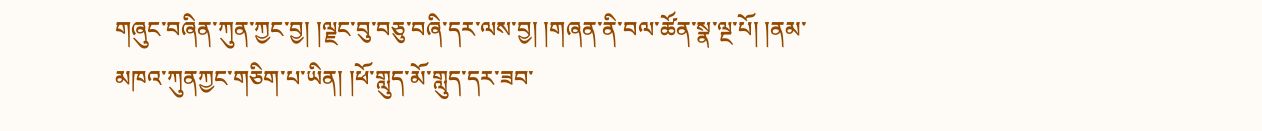གཞུང་བཞིན་ཀུན་ཀྱང་བྱ། །ལྗང་བུ་བཅུ་བཞི་དར་ལས་བྱ། །གཞན་ནི་བལ་ཚོན་སྣ་ལྔ་པོ། །ནམ་མཁའ་ཀུནཀྱང་གཅིག་པ་ཡིན། །ཕོ་གླུད་མོ་གླུད་དར་ཟབ་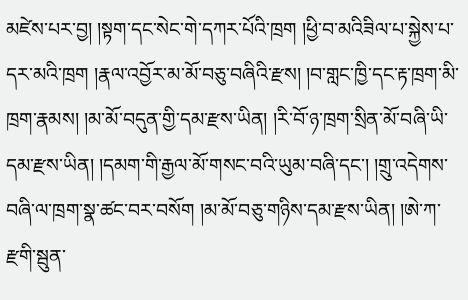མཛེས་པར་བྱ། །སྟག་དང་སེང་གེ་དཀར་པོའི་ཁྲག །ཕྱི་བ་མའིཟིལ་པ་སྐྱེས་པ་དར་མའི་ཁྲག །རྣལ་འབྱོར་མ་མོ་བཅུ་བཞིའི་རྫས། །བ་གླང་ཁྱི་དང་རྟ་ཁྲག་མི་ཁྲག་རྣམས། །མ་མོ་བདུན་གྱི་དམ་རྫས་ཡིན། །རི་བོ་ཉ་ཁྲག་སྲིན་མོ་བཞི་ཡི་དམ་རྫས་ཡིན། །དམག་གི་རྒྱལ་མོ་གསང་བའི་ཡུམ་བཞི་དང་། །གྲུ་འདེགས་བཞི་ལ་ཁྲག་སྣ་ཚང་བར་བསོག །མ་མོ་བཅུ་གཉིས་དམ་རྫས་ཡིན། །ཨེ་ཀ་རྫགི་སྦུན་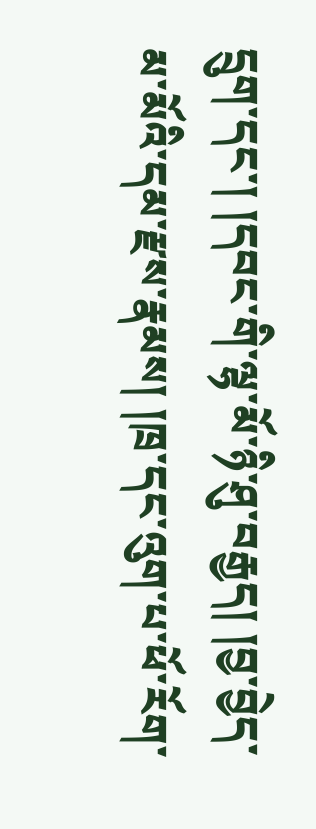དྲུག་དང་། །དབང་གི་ལྷ་མོ་ཉི་ཤུ་བརྒྱད། །བྱ་བྱེད་མ་མོའི་དམ་རྫས་རྣམས། །ཁྲ་དང་འུག་པ་ཕོ་རོག་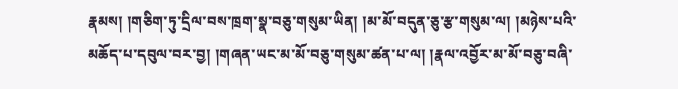རྣམས། །གཅིག་ཏུ་དྲིལ་བས་ཁྲག་སྣ་བཅུ་གསུམ་ཡིན། །མ་མོ་བདུན་ཅུ་རྩ་གསུམ་ལ། །མཉེས་པའི་མཆོད་པ་དབུལ་བར་བྱ། །གཞན་ཡང་མ་མོ་བཅུ་གསུམ་ཚན་པ་ལ། །རྣལ་འབྱོར་མ་མོ་བཅུ་བཞི་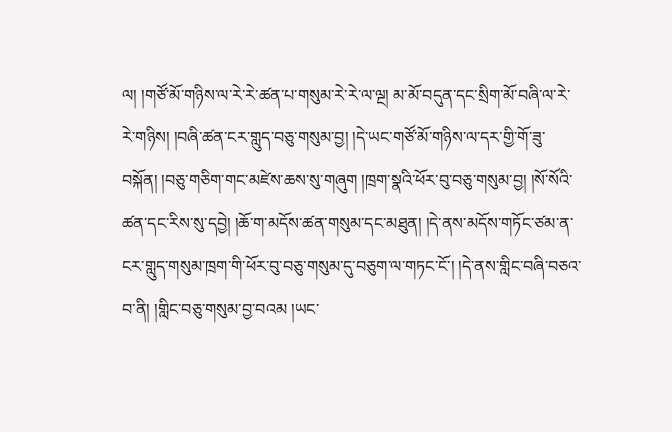ལ། །གཙོ་མོ་གཉིས་ལ་རེ་རེ་ཚན་པ་གསུམ་རེ་རེ་ལ་ལྔ། མ་མོ་བདུན་དང་སྲིག་མོ་བཞི་ལ་རེ་རེ་གཉིས། །བཞི་ཚན་ངར་གླུད་བཅུ་གསུམ་བྱ། །དེ་ཡང་གཙོ་མོ་གཉིས་ལ་དར་གྱི་གོ་ཟུ་བསྐོན། །བཅུ་གཅིག་གང་མཛེས་ཆས་སུ་གཞུག །ཁྲག་སྣའི་ཕོར་བུ་བཅུ་གསུམ་བྱ། །སོ་སོའི་ཚན་དང་རིས་སུ་དབྱེ། །ཆོ་ག་མདོས་ཚན་གསུམ་དང་མཐུན། །དེ་ནས་མདོས་གཏོང་ཙམ་ན་ངར་གླུད་གསུམ་ཁྲག་གི་ཕོར་བུ་བཅུ་གསུམ་དུ་བཅུག་ལ་གཏང་ངོ་། །དེ་ནས་གླིང་བཞི་བཅའ་བ་ནི། །གླིང་བཅུ་གསུམ་བྱ་བའམ །ཡང་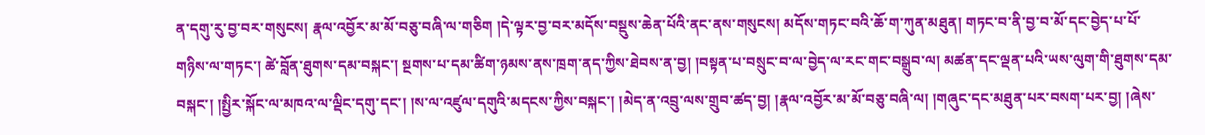ན་དགུ་རུ་བྱ་བར་གསུངས། རྣལ་འབྱོར་མ་མོ་བཅུ་བཞི་ལ་གཅིག །དེ་ལྟར་བྱ་བར་མདོས་བསྡུས་ཆེན་པོའི་ནང་ནས་གསུངས། མདོས་གཏང་བའི་ཆོ་ག་ཀུན་མཐུན། གཏང་བ་ནི་བྱ་བ་མོ་དང་བྱེད་པ་པོ་གཉིས་ལ་གཏང་། ཚེ་བློན་ཐུགས་དམ་བསྐང་། སྔགས་པ་དམ་ཚིག་ཉམས་ནས་ཁྲག་ནད་ཀྱིས་ཐེབས་ན་བྱ། །བསྟན་པ་བསྲུང་བ་ལ་བྱེད་ལ་རང་གང་བསྒྲུབ་ལ། མཚན་དང་ལྡན་པའི་ཡས་ལུག་གི་ཐུགས་དམ་བསྐང་། །སྤྱིར་སྐོང་ལ་མཁའ་ལ་ལྡིང་དགུ་དང་། །ས་ལ་འཛུལ་དགུའི་མདངས་ཀྱིས་བསྐང་། །མེད་ན་འབྲུ་ལས་གྲུབ་ཚད་བྱ། །རྣལ་འབྱོར་མ་མོ་བཅུ་བཞི་ལ། །གཞུང་དང་མཐུན་པར་བསག་པར་བྱ། །ཞེས་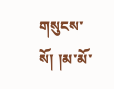གསུངས་སོ། །མ་མོ་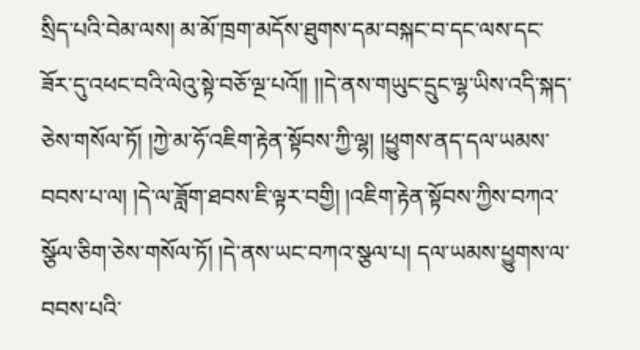སྲིད་པའི་བེམ་ལས། མ་མོ་ཁྲག་མདོས་ཐུགས་དམ་བསྐང་བ་དང་ལས་དང་ཟོར་དུ་འཕང་བའི་ལེའུ་སྟེ་བཅོ་ལྔ་པའོ།། །།དེ་ནས་གཡུང་དྲུང་ལྷ་ཡིས་འདི་སྐད་ཅེས་གསོལ་ཏོ། །ཀྱེ་མ་ཧོ་འཇིག་རྟེན་སྟོབས་ཀྱི་ལྷ། །ཕྱུགས་ནད་དལ་ཡམས་བབས་པ་ལ། །དེ་ལ་ཟློག་ཐབས་ཇི་ལྟར་བགྱི། །འཇིག་རྟེན་སྟོབས་ཀྱིས་བཀའ་སྩོལ་ཅིག་ཅེས་གསོལ་ཏོ། །དེ་ནས་ཡང་བཀའ་སྩལ་པ། དལ་ཡམས་ཕྱུགས་ལ་བབས་པའི་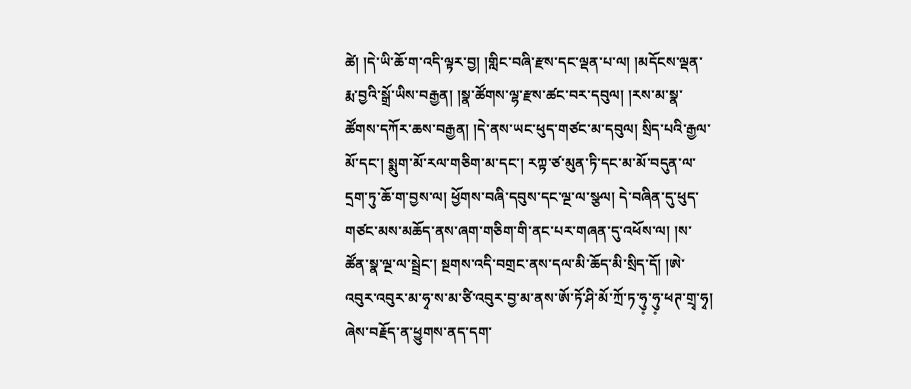ཚེ། །དེ་ཡི་ཆོ་ག་འདི་ལྟར་བྱ། །གླིང་བཞི་རྫས་དང་ལྡན་པ་ལ། །མདོངས་ལྡན་རྨ་བྱའི་སྒྲོ་ཡིས་བརྒྱན། །སྣ་ཚོགས་ལྷ་རྫས་ཚང་བར་དབུལ། །རས་མ་སྣ་ཚོགས་དཀོར་ཆས་བརྒྱན། །དེ་ནས་ཡང་ཕུད་གཙང་མ་དབུལ། སྲིད་པའི་རྒྱལ་མོ་དང་། སྨུག་མོ་རལ་གཅིག་མ་དང་། རཀྟ་ཙ་མུན་ཏི་དང་མ་མོ་བདུན་ལ་དྲག་ཏུ་ཆོ་ག་བྱས་ལ། ཕྱོགས་བཞི་དབུས་དང་ལྔ་ལ་སྩལ། དེ་བཞིན་དུ་ཕུད་གཙང་མས་མཆོད་ནས་ཞག་གཅིག་གི་ནང་པར་གཞན་དུ་འཕོས་ལ། །ས་ཚོན་སྣ་ལྔ་ལ་སྦྲེང་། སྔགས་འདི་བགྲང་ནས་དལ་མི་ཆོད་མི་སྲིད་དོ། །ཨེ་འབུར་འབུར་མ་ཧྭ་ས་མ་ཙི་འབུར་བྱ་མ་ནས་ཨོ་ཏོ་ཤི་མོ་ཀྲོ་ཏ་ཧུ༷་ཧུ༷་ཕཊ་གྲྭ་ཧྭ། ཞེས་བརྗོད་ན་ཕྱུགས་ནད་དག་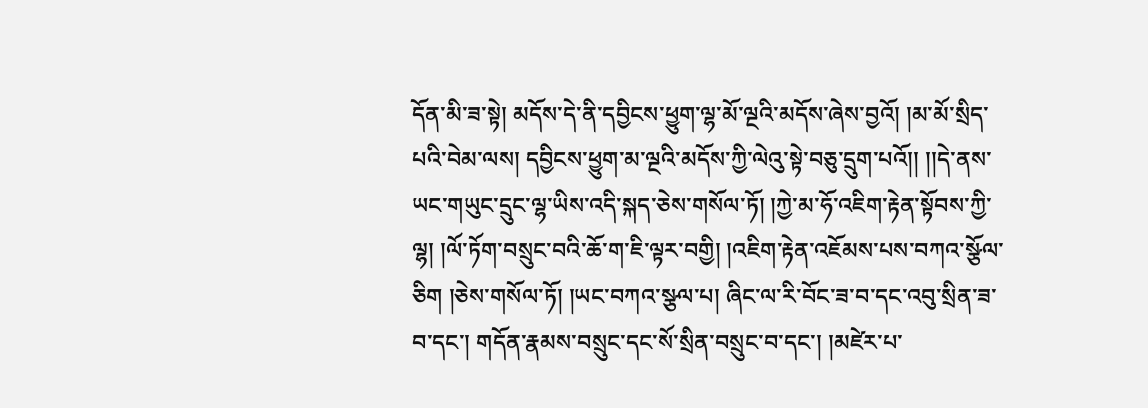དོན་མི་ཟ་སྟེ། མདོས་དེ་ནི་དབྱིངས་ཕྱུག་ལྷ་མོ་ལྔའི་མདོས་ཞེས་བྱའོ། །མ་མོ་སྲིད་པའི་བེམ་ལས། དབྱིངས་ཕྱུག་མ་ལྔའི་མདོས་ཀྱི་ལེའུ་སྟེ་བཅུ་དྲུག་པའོ།། །།དེ་ནས་ཡང་གཡུང་དྲུང་ལྷ་ཡིས་འདི་སྐད་ཅེས་གསོལ་ཏོ། །ཀྱེ་མ་ཧོ་འཇིག་རྟེན་སྟོབས་ཀྱི་ལྷ། །ལོ་ཏོག་བསྲུང་བའི་ཆོ་ག་ཇི་ལྟར་བགྱི། །འཇིག་རྟེན་འཇོམས་པས་བཀའ་སྩོལ་ཅིག །ཅེས་གསོལ་ཏོ། །ཡང་བཀའ་སྩལ་པ། ཞིང་ལ་རི་བོང་ཟ་བ་དང་འབུ་སྲིན་ཟ་བ་དང་། གདོན་རྣམས་བསྲུང་དང་སོ་སྲིན་བསྲུང་བ་དང་། །མཛེར་པ་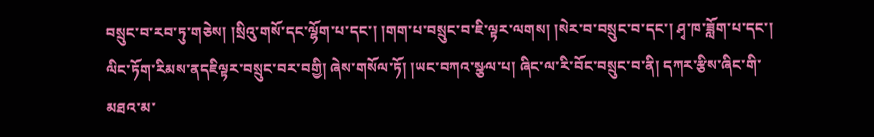བསྲུང་བ་རབ་ཏུ་གཅེས། །སྲིའུ་གསོ་དང་ལྷོག་པ་དང་། །གག་པ་བསྲུང་བ་ཇི་ལྟར་ལགས། །སེར་བ་བསྲུང་བ་དང་། ཤྭ་ཁ་ཟློག་པ་དང་། ལིང་ཏོག་རིམས་ནདཇིལྟར་བསྲུང་བར་བགྱི། ཞེས་གསོལ་ཏོ། །ཡང་བཀའ་སྩལ་པ། ཞིང་ལ་རི་བོང་བསྲུང་བ་ནི། དཀར་རྩིས་ཞིང་གི་མཐའ་མ་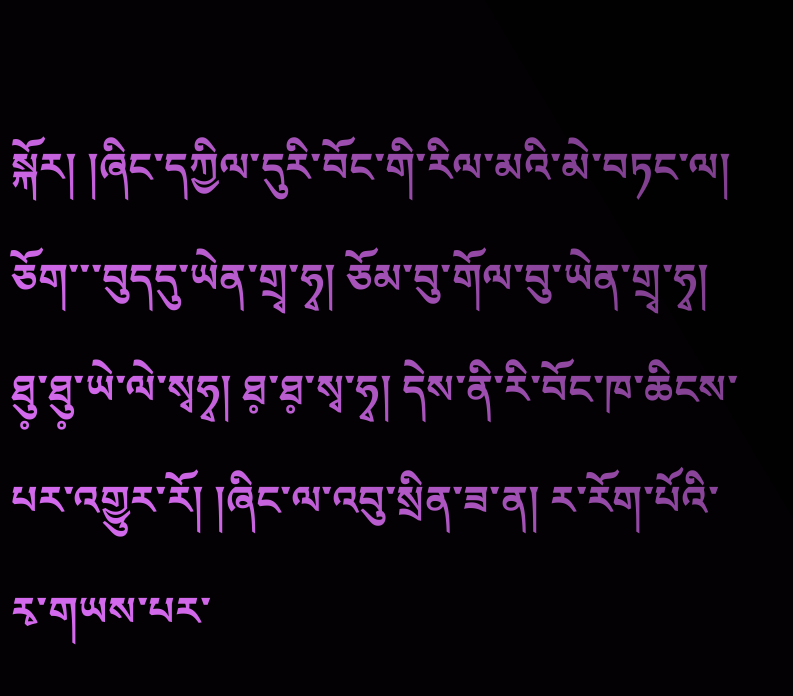སྐོར། །ཞིང་དཀྱིལ་དུརི་བོང་གི་རིལ་མའི་མེ་བཏང་ལ། ཅོག་་་བུདདུ་ཡེན་གྲྭ་ཧྭ། ཅོམ་བུ་གོལ་བུ་ཡེན་གྲྭ་ཧྭ། ཐུ༷་ཐུ༷་ཡེ་ལེ་སྭཧྭ། ཐ༷་ཐ༷་སྭ་ཧྭ། དེས་ནི་རི་བོང་ཁ་ཆིངས་པར་འགྱུར་རོ། །ཞིང་ལ་འབུ་སྲིན་ཟ་ན། ར་རོག་པོའི་རྭ་གཡས་པར་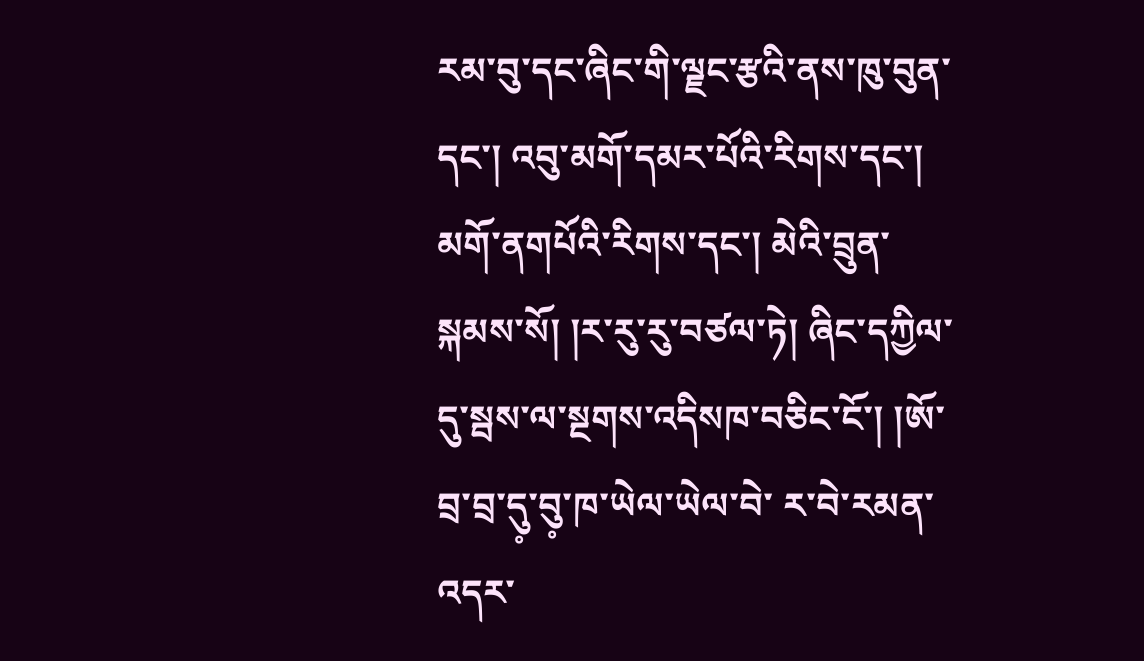རམ་བུ་དང་ཞིང་གི་ལྗང་རྩའི་ནས་ཁུ་བུན་དང་། འབུ་མགོ་དམར་པོའི་རིགས་དང་། མགོ་ནགཔོའི་རིགས་དང་། མེའི་བྲུན་སྐམས་སོ། །ར་རུ་རུ་བཙལ་ཏེ། ཞིང་དཀྱིལ་དུ་སྦས་ལ་སྔགས་འདིསཁ་བཅིང་ངོ་། །ཨོ་བྲ་བྲ་དུ༷་བུ༷་ཁ་ཡེལ་ཡེལ་བེ་ ར་བེ་རམན་འདར་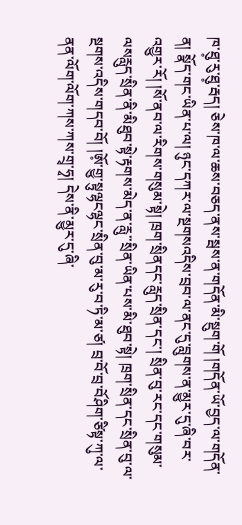ཁ་ཐུ༷་རུ་ཐུ༷་རྦད། ཅེས་ཁ་ལ་ཆས་བཅད་ནས་སྦས་ན་གདོན་མི་སྡུག་གོ །གདོན་ཡོ་བྱད་ལ་གདོན་ན། སྣོད་གང་ཡིན་པ་ལ། ཉུང་དཀར་ལ་སྔགསའདིས་བྲབ་ལ་ནང་དུ་བླུགས་ན་མྱུར་དུ་ཞི་བར་འགྱུར་རོ། །སོ་ནབ་ལ་རིགས་གསུམ་སྟེ། ཁྲག་སྲིནདང་རླུད་སྲིན་དང་། སྲིན་བུ་རང་དང་གསུམ་ལསརླུད་སྲིན་ནི་མིཐུབ་སྟེ་རྟགས་མེད་ན་རླུ་་སྲིན་ཡིན་པས་མི་ཐུབ་སྟེ། ཁྲག་སྲིན་དང་སྲིན་བུ་ལ་སྔགས་འདིས་གདབ་བོ། །ཨོ༷་གྱུ་སྟུལྷངལྷང་སྲིན་བུ་མ་རུ་བ་ཏི་མ་ཙ། བྲ་བོ་བྲ་བོཤིག་ཙིསྟ་ཀུ་ལ་ནན་ལོག་ལོག་ཀས་ཀས་གྲྭ་ཧྭ། དེས་ནི་མྱུར་དུ་ཞི་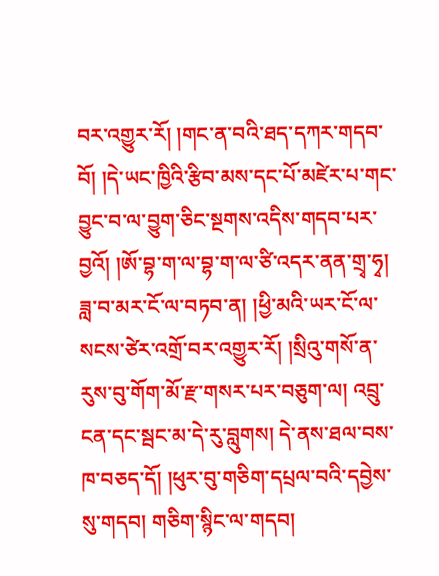བར་འགྱུར་རོ། །གང་ན་བའི་ཐད་དཀར་གདབ་བོ། །དེ་ཡང་ཁྱིའི་རྩིབ་མས་དང་པོ་མཛེར་པ་གང་བྱུང་བ་ལ་བྱུག་ཅིང་སྔགས་འདིས་གདབ་པར་བྱའོ། །ཨོ་བྷ་ག་ལ་བྷ་ག་ལ་ཙི་འདར་ནན་གྲྭ་ཧྭ། ཟླ་བ་མར་ངོ་ལ་བཏབ་ན། །ཕྱི་མའི་ཡར་ངོ་ལ་སངས་ཙེར་འགྲོ་བར་འགྱུར་རོ། །སྲིའུ་གསོ་ན་རུས་བུ་གོག་མོ་རྫ་གསར་པར་བཅུག་ལ། འབྲུ་ངན་དང་སྦང་མ་དེ་རུ་བླུགས། དེ་ནས་ཐལ་བས་ཁ་བཅད་དོ། །ཕུར་བུ་གཅིག་དཔྲལ་བའི་དབྱེས་སུ་གདབ། གཅིག་སྙིང་ལ་གདབ།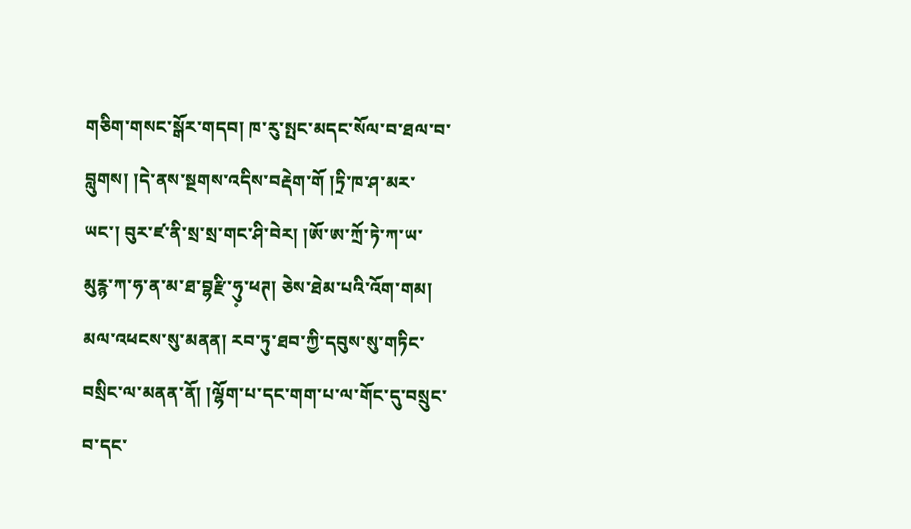གཅིག་གསང་སྒོར་གདབ། ཁ་རུ་སྤང་མདང་སོལ་བ་ཐལ་བ་བླུགས། །དེ་ནས་སྔགས་འདིས་བརྡེག་གོ །ཏྲི་ཁ་ཤ་མར་ཡང་། བུར་ཛ་ནི་སྲ་སྲ་གང་ཤི་བེར། །ཨོ་ཨ་ཀྲོ་ཏེ་ཀ་ཡ་མུརྙ་ཀ་ཧ་ན་མ་ཐ་བྷརྫི་ཧུ༷་ཕཊ། ཅེས་ཐེམ་པའི་འོག་གམ། མལ་འཕངས་སུ་མནན། རབ་ཏུ་ཐབ་ཀྱི་དབུས་སུ་གཏིང་བསྲིང་ལ་མནན་ནོ། །ལྷོག་པ་དང་གག་པ་ལ་གོང་དུ་བསྲུང་བ་དང་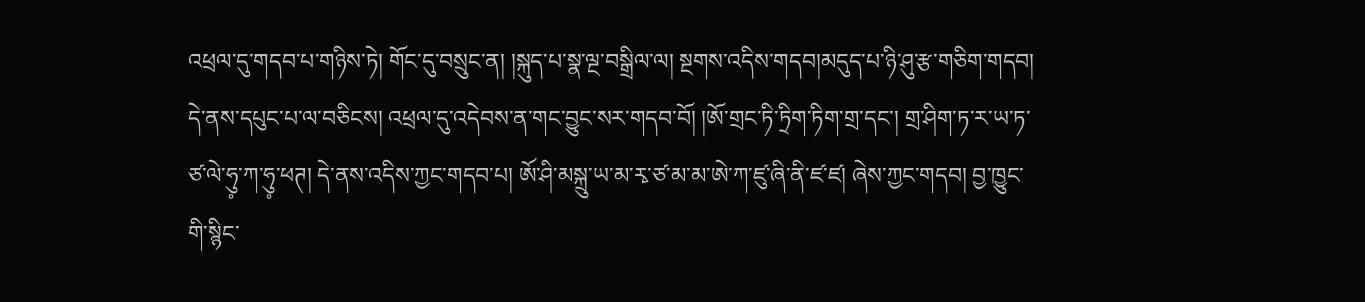འཕྲལ་དུ་གདབ་པ་གཉིས་ཏེ། གོང་དུ་བསྲུང་ན། །སྐུད་པ་སྣ་ལྔ་བསྒྲིལ་ལ། སྔགས་འདིས་གདབ།མདུད་པ་ཉི་ཤུ་རྩ་གཅིག་གདབ། དེ་ནས་དཔུང་པ་ལ་བཅིངས། འཕྲལ་དུ་འདེབས་ན་གང་བྱུང་སར་གདབ་བོ། །ཨོ་གྲང་ཏི་ཏྲིག་ཏིག་གྲ་དང་། གྲ་ཤིག་ཏ་ར་ཡ་ཏ་ཙ་ལེ་ཧུ༷་ཀ་ཧུ༷་ཕཊ། དེ་ནས་འདིས་ཀྱང་གདབ་པ། ཨོ་ཤི་མསྐྲུ་ཡ་མ་རྭ་ཙ་མ་མ་ཨེ་ཀ་ཛུ་ཞི་ནི་ཛ་ཛ། ཞེས་ཀྱང་གདབ། བྱ་ཁྱུང་གི་སྙིང་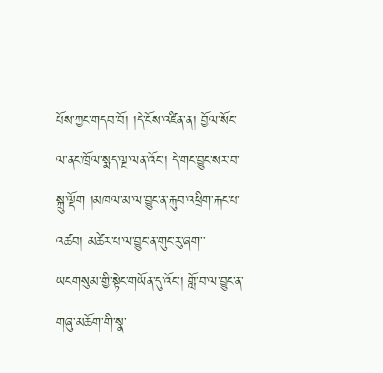པོས་ཀྱང་གདབ་བོ། །དེ་ངོས་འཛིན་ན། བྱོལ་སོང་ལ་ནང་ཁྲོལ་སྨད་ལྔ་ལན་འོང་། དེ་གང་བྱུང་སར་བ་སྐྲུ་ལྡོག །མཁལ་མ་ལ་བྱུང་ན་རྐུབ་འཕྲིག་རྐང་པ་འཚབ། མཚེར་པ་ལ་བྱུང་ན་གུང་རུ་ཞག་་ཡངགསུམ་གྱི་སྟེང་གཡོན་དུ་འོང་། གློ་བ་ལ་བྱུང་ན་གཞུ་མཆོག་གི་སྣ་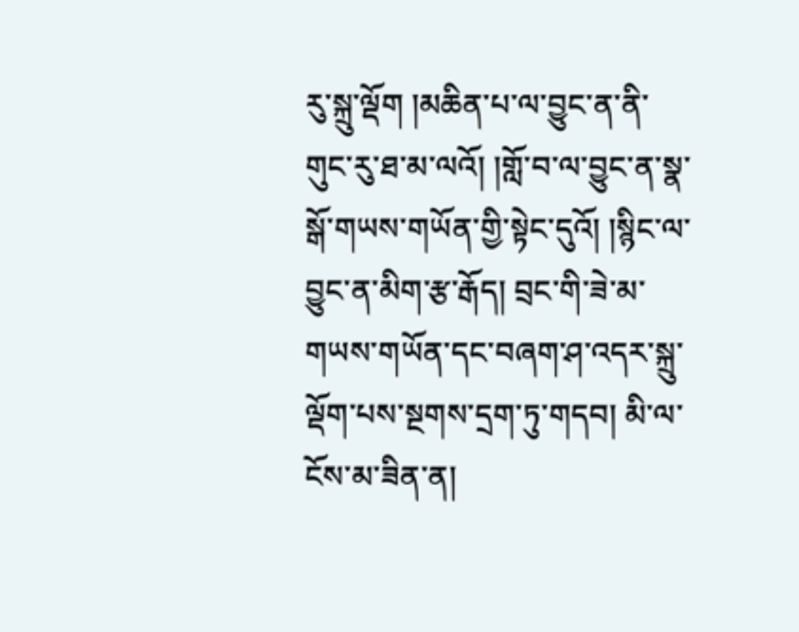རུ་སྐྲུ་ལྡོག །མཆིན་པ་ལ་བྱུང་ན་ནི་གུང་རུ་ཐ་མ་ལའོ། །གློ་བ་ལ་བྱུང་ན་སྣ་སྒོ་གཡས་གཡོན་གྱི་སྟེང་དུའོ། །སྙིང་ལ་བྱུང་ན་མིག་རྩ་རྒོད། བྲང་གི་ཟེ་མ་གཡས་གཡོན་དང་བཞག་ཤ་འདར་སྐྲུ་ལྡོག་པས་སྔགས་དྲག་ཏུ་གདབ། མི་ལ་ངོས་མ་ཟིན་ན།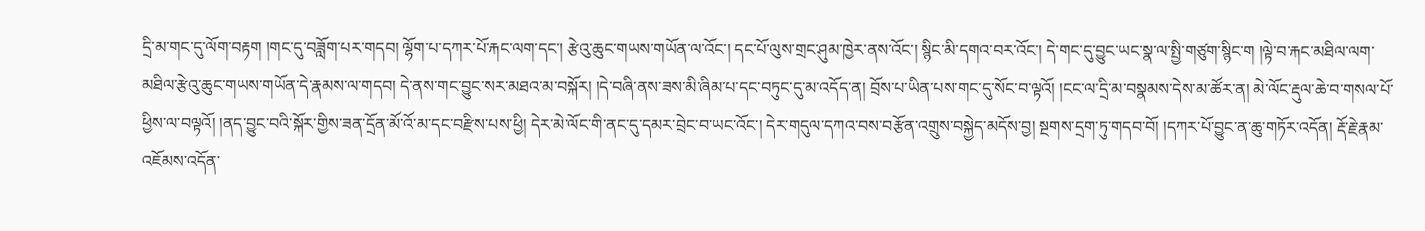དྲི་མ་གང་དུ་ལོག་བརྟག །གང་དུ་བཟློག་པར་གདབ། ལྷོག་པ་དཀར་པོ་རྐང་ལག་དང་། རྩེའུ་ཆུང་གཡས་གཡོན་ལ་འོང་། དང་པོ་ལུས་གྲང་ཤུམ་ཁྱེར་ནས་འོང་། སྙིང་མི་དགའ་བར་འོང་། དེ་གང་དུ་བྱུང་ཡང་སྣ་ལ་སྤྱི་གཙུག་སྙིང་ག །ལྟེ་བ་རྐང་མཐིལ་ལག་མཐིལ་རྩེའུ་ཆུང་གཡས་གཡོན་དེ་རྣམས་ལ་གདབ། དེ་ནས་གང་བྱུང་སར་མཐའ་མ་བསྐོར། །དེ་བཞི་ནས་ཟས་མི་ཞིམ་པ་དང་བཏུང་དུ་མ་འདོད་ན། བྲོས་པ་ཡིན་པས་གང་དུ་སོང་བ་ལྟའོ། །ངང་ལ་དྲི་མ་བསྣམས་དེས་མ་ཚོར་ན། མེ་ལོང་རྡུལ་ཆེ་བ་གསལ་པོ་ཕྱིས་ལ་བལྟའོ། །ནད་བྱུང་བའི་སྐོར་གྱིས་ཟན་དྲོན་མོ་འོ་མ་དང་བརྫིས་པས་ཕྱི། དེར་མེ་ལོང་གི་ནང་དུ་དམར་བྲེང་བ་ཡང་འོང་། དེར་གདུལ་དཀའ་བས་བརྩོན་འགྲུས་བསྐྱེད་མདོས་བྱ། སྔགས་དྲག་ཏུ་གདབ་བོ། །དཀར་པོ་བྱུང་ན་ཆུ་གཏོར་འདོན། རྡོ་རྗེ་རྣམ་འཇོམས་འདོན་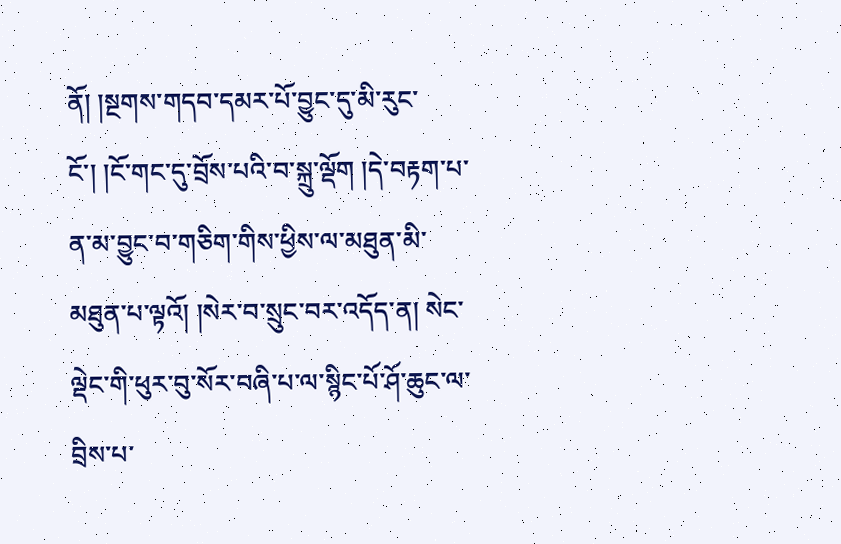ནོ། །སྔགས་གདབ་དམར་པོ་བྱུང་དུ་མི་རུང་ངོ་། །ངོ་གང་དུ་བྲོས་པའི་བ་སྐྲུ་ལྡོག །དེ་བརྟག་པ་ན་མ་བྱུང་བ་གཅིག་གིས་ཕྱིས་ལ་མཐུན་མི་མཐུན་པ་ལྟའོ། །སེར་བ་སྲུང་བར་འདོད་ན། སེང་ལྡེང་གི་ཕུར་བུ་སོར་བཞི་པ་ལ་སྙིང་པོ་ཤོ་ཆུང་ལ་བྲིས་པ་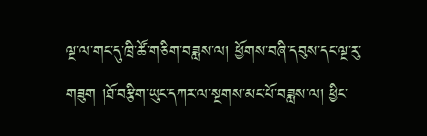ལྔ་ལ་གང་དུ་ཁྲི་ཚོ་གཅིག་བཟླས་ལ། ཕྱོགས་བཞི་དབུས་དང་ལྔ་རུ་གཟུག །ཐོ་བརྩིག་ཡུང་དཀར་ལ་སྔགས་མང་པོ་བཟླས་ལ། ཕྱིང་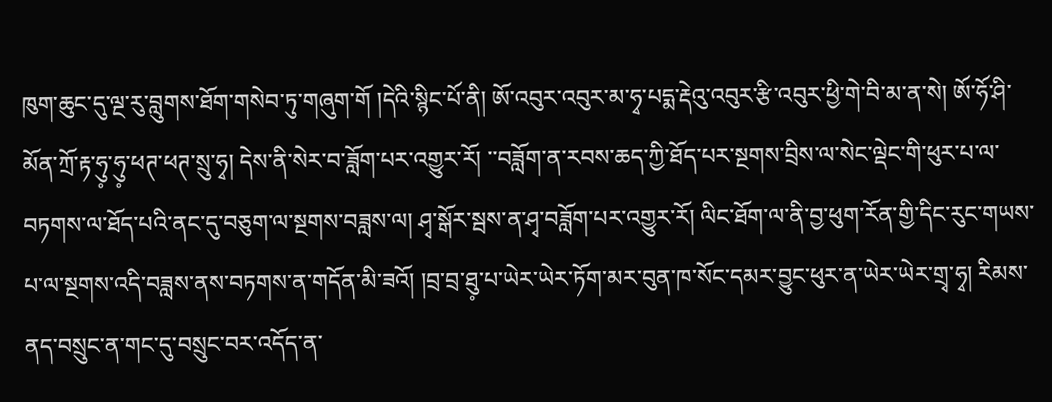ཁུག་ཆུང་དུ་ལྔ་རུ་བླུགས་ཐོག་གསེབ་ཏུ་གཞུག་གོ །དེའི་སྙིང་པོ་ནི། ཨོ་འབུར་འབུར་མ་ཧྭ་པདྨ་རྡེའུ་འབུར་རྩི་འབུར་ཕྱི་གེ་བི་མ་ན་སེ། ཨོ་ཧོ་ཤི་མོན་ཀྲོ་རྟ་ཧུ༷་ཧུ༷་ཕཊ་ཕཊ་སྲུ་ཧྭ། དེས་ནི་སེར་བ་ཟློག་པར་འགྱུར་རོ། ་་བཟློག་ན་རབས་ཆད་ཀྱི་ཐོད་པར་སྔགས་བྲིས་ལ་སེང་ལྡེང་གི་ཕུར་པ་ལ་བཏགས་ལ་ཐོད་པའི་ནང་དུ་བཅུག་ལ་སྔགས་བཟླས་ལ། ཤྭ་སྒོར་སྦས་ན་ཤྭ་བཟློག་པར་འགྱུར་རོ། ལིང་ཐོག་ལ་ནི་བྱ་ཕུག་རོན་གྱི་དིང་རུང་གཡས་པ་ལ་སྔགས་འདི་བཟླས་ནས་བཏགས་ན་གདོན་མི་ཟའོ། །བྲ་བྲ་ཐུ༷་པ་ཡེར་ཡེར་ཏོག་མར་བུན་ཁ་སོང་དམར་བྱུང་ཕུར་ན་ཡེར་ཡེར་གྲྭ་ཧྭ། རིམས་ནད་བསྲུང་ན་གང་དུ་བསྲུང་བར་འདོད་ན་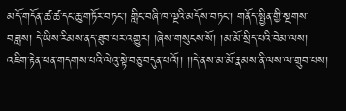མདོ་གདོན་ཚ་ཚ་དང་ཆུ་གཏོར་བཏང་། གླིང་བཞི་ཁ་ལྔའི་མདོས་བཏང་། གནོད་སྤྱིན་གྱི་སྔགས་བཟླས། དེ་ཡིས་རིམས་ནད་ཐུབ་པར་འགྱུར། །ཞེས་གསུངས་སོ། །མ་མོ་སྲིད་པའི་བེམ་ལས། འཇིག་རྟེན་ཕན་གདགས་པའི་ལེའུ་སྟེ་བཅུ་བདུན་པའོ།། །།དེ་ནས་མ་མོ་རྣམས་ནི་ལས་ལ་གྲུབ་པས།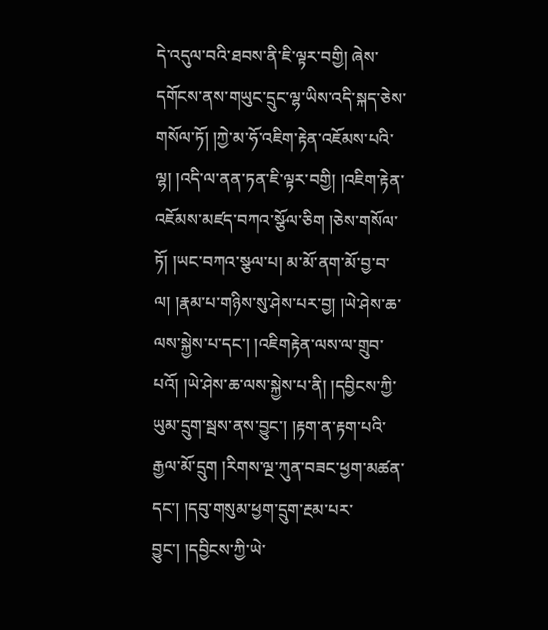དེ་འདུལ་བའི་ཐབས་ནི་ཇི་ལྟར་བགྱི། ཞེས་དགོངས་ནས་གཡུང་དྲུང་ལྷ་ཡིས་འདི་སྐད་ཅེས་གསོལ་ཏོ། །ཀྱེ་མ་ཧོ་འཇིག་རྟེན་འཇོམས་པའི་ལྷ། །འདི་ལ་ནན་ཏན་ཇི་ལྟར་བགྱི། །འཇིག་རྟེན་འཇོམས་མཛད་བཀའ་སྩོལ་ཅིག །ཅེས་གསོལ་ཏོ། །ཡང་བཀའ་སྩལ་པ། མ་མོ་ནག་མོ་བྱ་བ་ལ། །རྣམ་པ་གཉིས་སུ་ཤེས་པར་བྱ། །ཡེ་ཤེས་ཆ་ལས་སྐྱེས་པ་དང་། །འཇིགརྟེན་ལས་ལ་གྲུབ་པའོ། །ཡེ་ཤེས་ཆ་ལས་སྐྱེས་པ་ནི། །དབྱིངས་ཀྱི་ཡུམ་དྲུག་སྦས་ནས་བྱུང་། །རྟག་ན་རྟག་པའི་རྒྱལ་མོ་དྲུག །རིགས་ལྔ་ཀུན་བཟང་ཕྱག་མཚན་དང་། །དབུ་གསུམ་ཕྱག་དྲུག་རྔམ་པར་བྱུང་། །དབྱིངས་ཀྱི་ཡེ་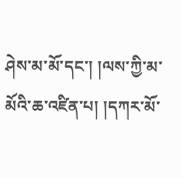ཤེས་མ་མོ་དང་། །ལས་ཀྱི་མ་མོའི་ཆ་འཛིན་པ། །དཀར་མོ་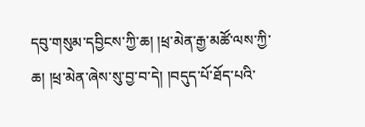དབུ་གསུམ་དབྱིངས་ཀྱི་ཆ། །ཕྲ་མེན་རྒྱ་མཚོ་ལས་ཀྱི་ཆ། །ཕྲ་མེན་ཞེས་སུ་བྱ་བ་དེ། །བདུད་པོ་ཐོད་པའི་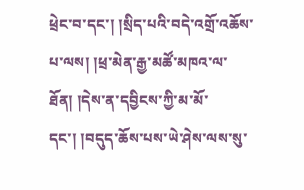ཕྲེང་བ་དང་། །སྲིད་པའི་བདེ་འགྲོ་འཆོས་པ་ལས། །ཕྲ་མེན་རྒྱ་མཚོ་མཁའ་ལ་ཐོན། །དེས་ན་དབྱིངས་ཀྱི་མ་མོ་དང་། །བདུད་ཆོས་པས་ཡེ་ཤེས་ལས་སུ་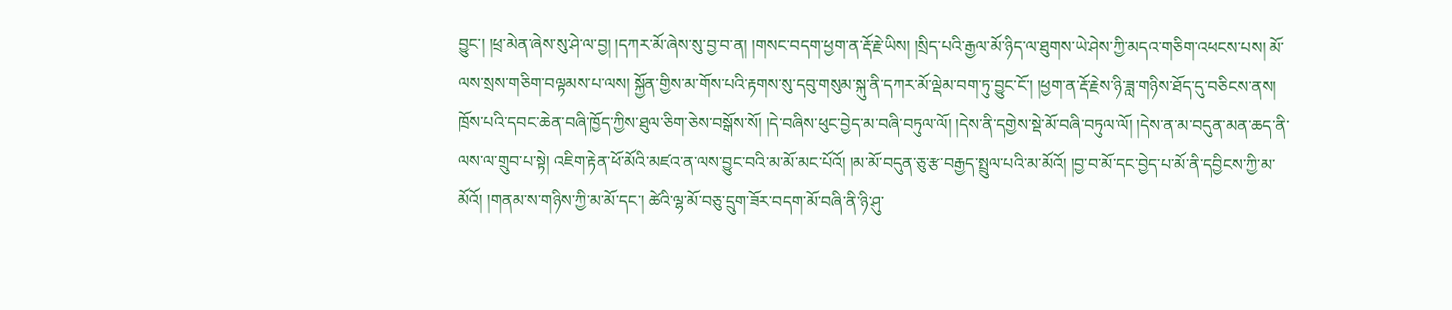བྱུང་། །ཕྲ་མེན་ཞེས་སུ་ཤེ་ལ་བྱ། །དཀར་མོ་ཞེས་སུ་བྱ་བ་ན། །གསང་བདག་ཕྱག་ན་རྡོ་རྗེ་ཡིས། །སྲིད་པའི་རྒྱལ་མོ་ཉིད་ལ་ཐུགས་ཡེ་ཤེས་ཀྱི་མདའ་གཅིག་འཕངས་པས། མོ་ལས་སྲས་གཅིག་བལྟམས་པ་ལས། སྐྱོན་གྱིས་མ་གོས་པའི་རྟགས་སུ་དབུ་གསུམ་སྐུ་ནི་དཀར་མོ་ལྡེམ་བག་ཏུ་བྱུང་ངོ་། །ཕྱག་ན་རྡོ་རྗེས་ཉི་ཟླ་གཉིས་ཐོད་དུ་བཅིངས་ནས། ཁྲོས་པའི་དབང་ཆེན་བཞི་ཁྱོད་ཀྱིས་ཐུལ་ཅིག་ཅེས་བསྒོས་སོ། །དེ་བཞིས་ཕུང་བྱེད་མ་བཞི་བཏུལ་ལོ། །དེས་ནི་དགྱེས་སྡེ་མོ་བཞི་བཏུལ་ལོ། །དེས་ན་མ་བདུན་མན་ཆད་ནི་ལས་ལ་གྲུབ་པ་སྟེ། འཇིག་རྟེན་ཕོ་མོའི་མཛའ་ན་ལས་བྱུང་བའི་མ་མོ་མང་པོའོ། །མ་མོ་བདུན་ཅུ་རྩ་བརྒྱད་སྤྲུལ་པའི་མ་མོའོ། །བྱ་བ་མོ་དང་བྱེད་པ་མོ་ནི་དབྱིངས་ཀྱི་མ་མོའོ། །གནམ་ས་གཉིས་ཀྱི་མ་མོ་དང་། ཚེའི་ལྷ་མོ་བཅུ་དྲུག་ཟོར་བདག་མོ་བཞི་ནི་ཉི་ཤུ་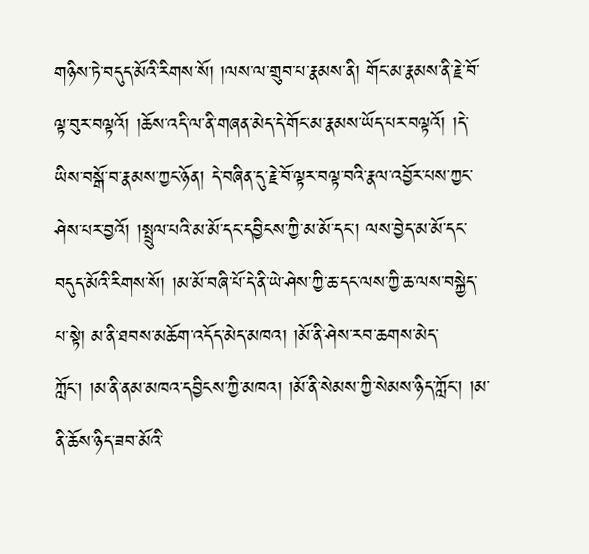གཉིས་ཏེ་བདུད་མོའི་རིགས་སོ། །ལས་ལ་གྲུབ་པ་རྣམས་ནི། གོང་མ་རྣམས་ནི་རྗེ་བོ་ལྟ་བུར་བལྟའོ། །ཆོས་འདི་ལ་ནི་གཞན་མེད་དེ་གོང་མ་རྣམས་ཡོད་པར་བལྟའོ། །དེ་ཡིས་བསྒོ་བ་རྣམས་ཀྱང་ཉོན། དེ་བཞིན་དུ་རྗེ་བོ་ལྟར་བལྟ་བའི་རྣལ་འབྱོར་པས་ཀྱང་ཤེས་པར་བྱའོ། །སྤྲུལ་པའི་མ་མོ་དང་དབྱིངས་ཀྱི་མ་མོ་དང་། ལས་བྱེད་མ་མོ་དང་བདུད་མོའི་རིགས་སོ། །མ་མོ་བཞི་པོ་དེ་ནི་ཡེ་ཤེས་ཀྱི་ཆ་དང་ལས་ཀྱི་ཆ་ལས་བསྐྱེད་པ་སྟེ། མ་ནི་ཐབས་མཆོག་འདོད་མེད་མཁའ། །མོ་ནི་ཤེས་རབ་ཆགས་མེད་ཀློང་། །མ་ནི་ནམ་མཁའ་དབྱིངས་ཀྱི་མཁའ། །མོ་ནི་སེམས་ཀྱི་སེམས་ཉིད་ཀློང་། །མ་ནི་ཆོས་ཉིད་ཟབ་མོའི་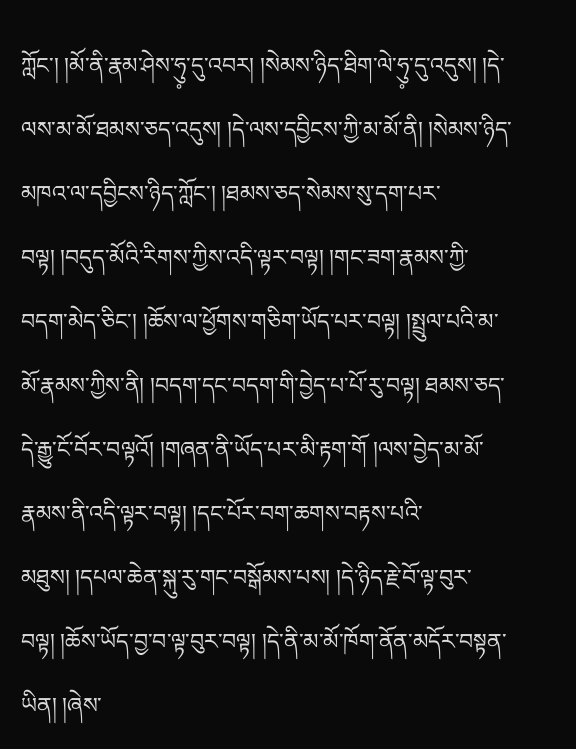ཀློང་། །མོ་ནི་རྣམ་ཤེས་ཧུ༷་དུ་འབར། །སེམས་ཉིད་ཐིག་ལེ་ཧུ༷་དུ་འདུས། །དེ་ལས་མ་མོ་ཐམས་ཅད་འདུས། །དེ་ལས་དབྱིངས་ཀྱི་མ་མོ་ནི། །སེམས་ཉིད་མཁའ་ལ་དབྱིངས་ཉིད་ཀློང་། །ཐམས་ཅད་སེམས་སུ་དག་པར་བལྟ། །བདུད་མོའི་རིགས་ཀྱིས་འདི་ལྟར་བལྟ། །གང་ཟག་རྣམས་ཀྱི་བདག་མེད་ཅིང་། །ཆོས་ལ་ཕྱོགས་གཅིག་ཡོད་པར་བལྟ། །སྤྲུལ་པའི་མ་མོ་རྣམས་ཀྱིས་ནི། །བདག་དང་བདག་གི་བྱེད་པ་པོ་རུ་བལྟ། ཐམས་ཅད་དེ་རྒྱུ་ངོ་བོར་བལྟའོ། །གཞན་ནི་ཡོད་པར་མི་རྟག་གོ །ལས་བྱེད་མ་མོ་རྣམས་ནི་འདི་ལྟར་བལྟ། །དང་པོར་བག་ཆགས་བརྟས་པའི་མཐུས། །དཔལ་ཆེན་སྐུ་རུ་གང་བསྒོམས་པས། །དེ་ཉིད་རྗེ་བོ་ལྟ་བུར་བལྟ། །ཆོས་ཡོད་བྱ་བ་ལྟ་བུར་བལྟ། །དེ་ནི་མ་མོ་ཁོག་ནོན་མདོར་བསྟན་ཡིན། །ཞེས་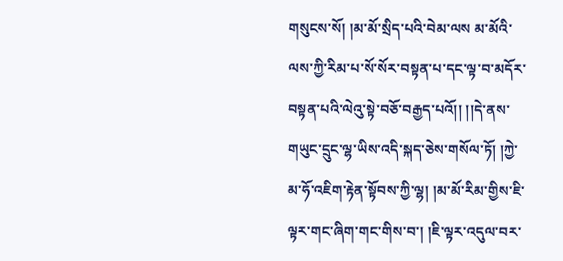གསུངས་སོ། །མ་མོ་སྲིད་པའི་བེམ་ལས མ་མོའི་ལས་ཀྱི་རིམ་པ་སོ་སོར་བསྟན་པ་དང་ལྟ་བ་མདོར་བསྟན་པའི་ལེའུ་སྟེ་བཅོ་བརྒྱད་པའོ།། །།དེ་ནས་གཡུང་དྲུང་ལྷ་ཡིས་འདི་སྐད་ཅེས་གསོལ་ཏོ། །ཀྱེ་མ་ཧོ་འཇིག་རྟེན་སྟོབས་ཀྱི་ལྷ། །མ་མོ་རིམ་གྱིས་ཇི་ལྟར་གང་ཞིག་གང་གིས་བ་། །ཇི་ལྟར་འདུལ་བར་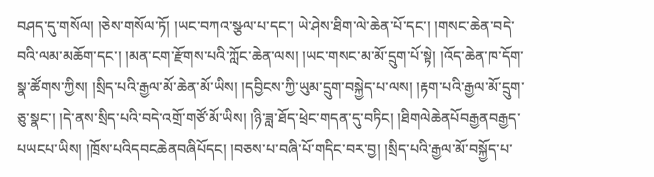བཤད་དུ་གསོལ། །ཅེས་གསོལ་ཏོ། །ཡང་བཀའ་སྩལ་པ་དང་། ཡེ་ཤེས་ཐིག་ལེ་ཆེན་པོ་དང་། །གསང་ཆེན་བདེ་བའི་ལམ་མཆོག་དང་། །མན་ངག་རྫོགས་པའི་ཀློང་ཆེན་ལས། །ཡང་གསང་མ་མོ་དྲུག་པོ་སྟེ། །འོད་ཆེན་ཁ་དོག་སྣ་ཚོགས་ཀྱིས། །སྲིད་པའི་རྒྱལ་མོ་ཆེན་མོ་ཡིས། །དབྱིངས་ཀྱི་ཡུམ་དྲུག་བསྐྱེད་པ་ལས། །རྟག་པའི་རྒྱལ་མོ་དྲུག་ཅུ་སྣང་། །དེ་ནས་སྲིད་པའི་བདེ་འགྲོ་གཙོ་མོ་ཡིས། །ཉི་ཟླ་ཐོད་ཕྲེང་གདན་དུ་བཏིང། །ཐིགལེཆེནཔོབརྒྱནབརྒྱད་པཡངཔ་ཡིས། །ཁྲོས་པའིདབངཆེནབཞིཔོདང། །བཅས་པ་བཞི་པོ་གདིང་བར་བྱ། །སྲིད་པའི་རྒྱལ་མོ་བསྐྱོད་པ་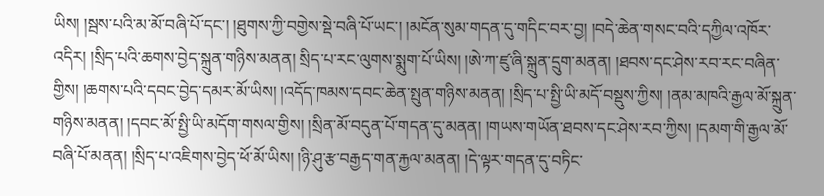ཡིས། །སྦས་པའི་མ་མོ་བཞི་པོ་དང་། །ཐུགས་ཀྱི་བགྱེས་སྡེ་བཞི་པོ་ཡང་། །མངོན་སུམ་གདན་དུ་གདིང་བར་བྱ། །བདེ་ཆེན་གསང་བའི་དཀྱིལ་འཁོར་འདིར། །སྲིད་པའི་ཆགས་བྱེད་སྐྲུན་གཉིས་མནན། སྲིད་པ་རང་ལུགས་སྨུག་པོ་ཡིས། །ཨེ་ཀ་ཛུ་ཞི་སྐྲུན་དྲུག་མནན། །ཐབས་དང་ཤེས་རབ་རང་བཞིན་གྱིས། །ཆགས་པའི་དབང་བྱེད་དམར་མོ་ཡིས། །འདོད་ཁམས་དབང་ཆེན་སྤུན་གཉིས་མནན། །སྲིད་པ་སྤྱི་ཡི་མདོ་བསྡུས་ཀྱིས། །ནམ་མཁའི་རྒྱལ་མོ་སྐྲུན་གཉིས་མནན། །དབང་མོ་སྤྱི་ཡི་མདོག་གསལ་གྱིས། །སྲིན་མོ་བདུན་པོ་གདན་དུ་མནན། །གཡས་གཡོན་ཐབས་དང་ཤེས་རབ་ཀྱིས། །དམག་གི་རྒྱལ་མོ་བཞི་པོ་མནན། །སྲིད་པ་འཇིགས་བྱེད་ཕོ་མོ་ཡིས། །ཉི་ཤུ་རྩ་བརྒྱད་གན་རྐྱལ་མནན། །དེ་ལྟར་གདན་དུ་བཏིང་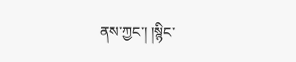ནས་ཀྱང་། །སྙིང་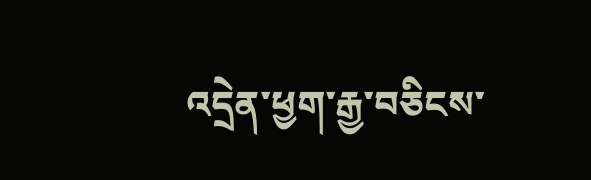འདྲེན་ཕྱག་རྒྱ་བཅིངས་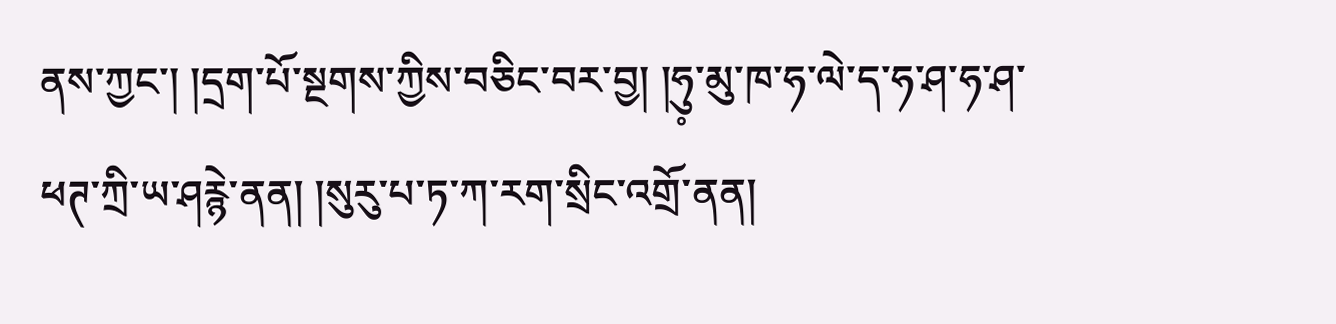ནས་ཀྱང་། །དྲག་པོ་སྔགས་ཀྱིས་བཅིང་བར་བྱ། །ཧུ༷་མུ་ཁ་ཧ་ལེ་ད་ཧ་ཤ་ཧ་ཤ་ཕཊ་ཀྲི་ཡ་ཤརྙེ་ནན། །སུརུ་པ་ཏ་ཀ་རག་སྲིང་འགྲོ་ནན།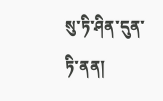སུ་ཏི་ཤིན་དུན་ཏི་ནན།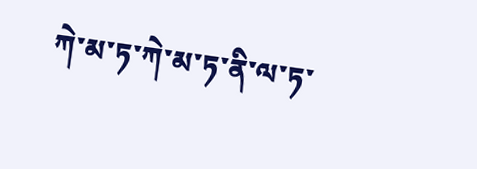ཀེ་མ་ཏ་ཀེ་མ་ཏ་ནི་ལ་ཏ་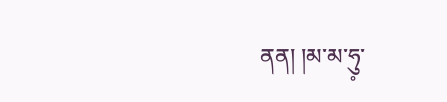ནན། །མ་མ་ཧུ༷་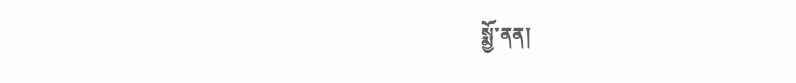སྨྱོ་ནན།